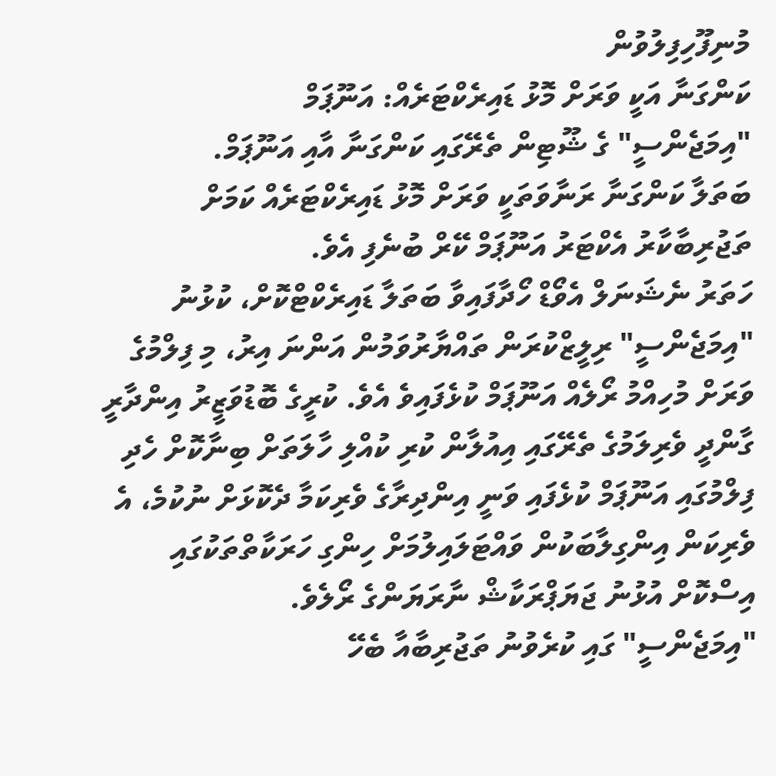މުނިފޫހިފިލުވުން
ކަންގަނާ އަކީ ވަރަށް މޮޅު ޑައިރެކްޓަރެއް: އަނޫޕަމް
"އިމަޖެންސީ" ގެ ޝޫޓިން ތެރޭގައި ކަންގަނާ އާއި އަނޫޕަމް.
ބަތަލާ ކަންގަނާ ރަނާވަތަކީ ވަރަށް މޮޅު ޑައިރެކްޓަރެއް ކަމަށް ތަޖުރިބާކާރު އެކްޓަރު އަނޫޕަމް ކޭރް ބުނެފި އެވެ.
ހަތަރު ނެޝަނަލް އެވޯޑް ހޯދާފައިވާ ބަތަލާ ޑައިރެކްޓްކޮށް، ކުޅުނު "އިމަޖެންސީ" ރިލީޒްކުރަން ތައްޔާރުވަމުން އަންނަ އިރު، މި ފިލްމުގެ ވަރަށް މުހިއްމު ރޯލެއް އަނޫޕަމް ކުޅެފައިވެ އެވެ. ކުރީގެ ބޮޑުވަޒީރު އިންދާރީ ގާންދީ ވެރިލަމުގެ ތެރޭގައި އިއުލާން ކުރި ކުއްލި ހާލަތަށް ބިނާކޮށް ހެދި ފިލްމުގައި އަނޫޕަމް ކުޅެފައި ވަނީ އިންދިރާގެ ވެރިކަމާ ދެކޮޅަށް ނުކުމެ، އެ ވެރިކަން އިންގިލާބަކުން ވައްޓަލައިލުމަށް ހިންގި ހަރަކާތްތަކުގައި އިސްކޮށް އުޅުނު ޖަޔަޕްރަކާޝް ނާރަޔަންގެ ރޯލެވެ.
"އިމަޖެންސީ" ގައި ކުރެވުނު ތަޖުރިބާއާ ބެހޭ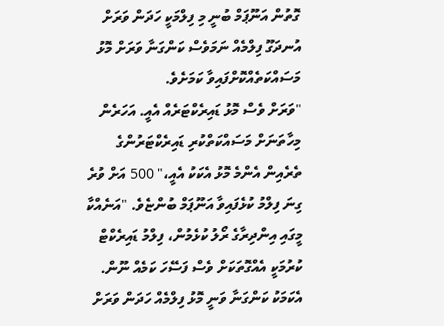ގޮތުން އަނޫޕަމް ބުނީ މި ފިލްމަކީ ހަދަން ވަރަށް އުނދަގޫ ފިލްމެއް ނަމަވެސް ކަންގަނާ ވަރަށް މޮޅު މަސައްކަތެއްކޮށްފައިވާ ކަމަށެވެ.
"ވަރަށް ވެސް މޮޅު ޑައިރެކްޓަރެއް އެއީ. އަހަރެން މިހާތަނަށް މަސައްކަތްކުރި ޑައިރެކްޓަރުންގެ ތެރެއިން އެންމެ މޮޅު އެކަކު އެއީ،" 500 އަށް ވުރެ ގިނަ ފިލްމު ކުޅެފައިވާ އަނޫޕަމް ބުންޏެވެ. "އަނެއްކާ މީގައި އިންދިރާގެ ރޯލު ކުޅެމުން، ފިލްމު ޑައިރެކްޓް ކުރުމަކީ އެއްގޮތަކަށް ވެސް ފަސޭހަ ކަމެއް ނޫން. އެކަމަކު ކަންގަނާ ވަނީ މޮޅު ފިލްމެއް ހަދަން ވަރަށް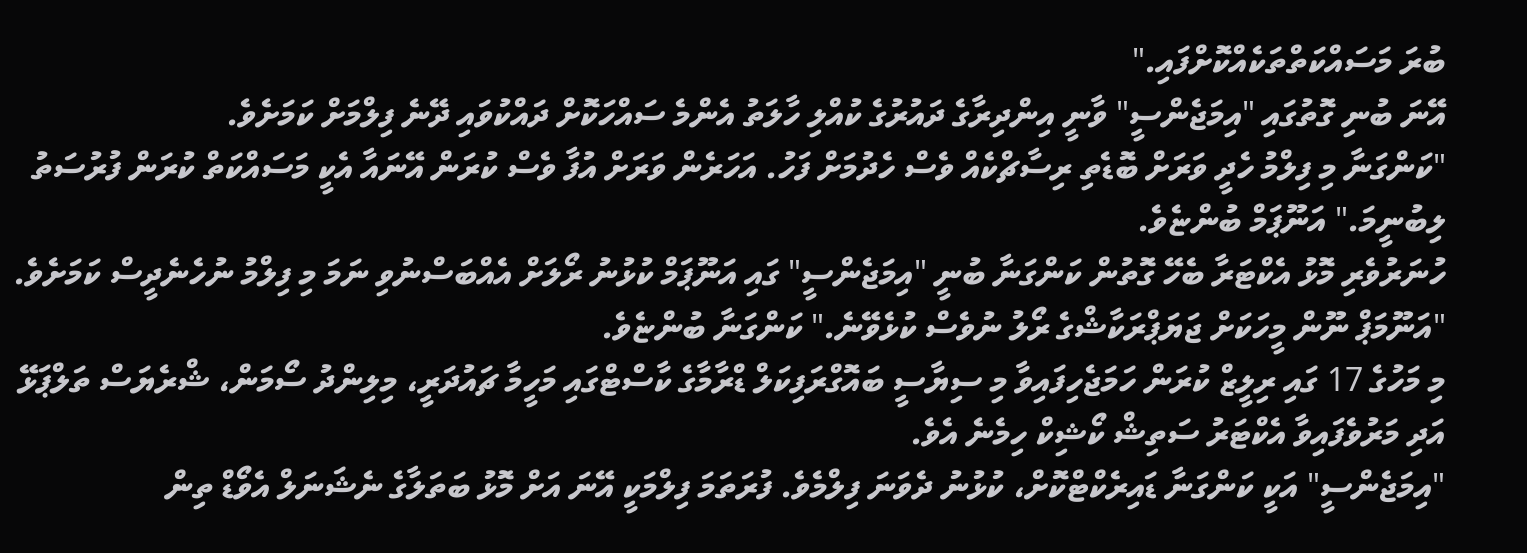ބުރަ މަސައްކަތްތަކެއްކޮށްފައި."
އޭނަ ބުނި ގޮތުގައި "އިމަޖެންސީ" ވާނީ އިންދިރާގެ ދައުރުގެ ކުއްލި ހާލަތު އެންމެ ސައްހަކޮށް ދައްކުވައި ދޭނެ ފިލްމަށް ކަމަށެވެ.
"ކަންގަނާ މި ފިލްމު ހެދީ ވަރަށް ބޮޑެތި ރިސާޗްކެއް ވެސް ހެދުމަށް ފަހު. އަހަރެން ވަރަށް އުފާ ވެސް ކުރަން އޭނައާ އެކީ މަސައްކަތް ކުރަން ފުރުސަތު ލިބުނީމަ." އަނޫޕަމް ބުންޏެވެ.
ހުނަރުވެރި މޮޅު އެކްޓަރާ ބެހޭ ގޮތުން ކަންގަނާ ބުނީ "އިމަޖެންސީ" ގައި އަނޫޕަމް ކުޅުނު ރޯލަށް އެއްބަސްނުވި ނަމަ މި ފިލްމު ނުހެނެދީސް ކަމަށެވެ.
"އަނޫމަޕް ނޫން މީހަކަށް ޖަޔަޕްރަކާޝްގެ ރޯލު ނުވެސް ކުޅެވޭނެ." ކަންގަނާ ބުންޏެވެ.
މި މަހުގެ 17 ގައި ރިލީޒް ކުރަން ހަމަޖެހިފައިވާ މި ސިޔާސީ ބައޮގްރަފިކަލް ޑްރާމާގެ ކާސްޓްގައި މަހީމާ ޗައުދަރީ، މިލިންދު ސޯމަން، ޝްރެޔަސް ތަލްޕަޅޭ އަދި މަރުވެފައިވާ އެކްޓަރު ސަތިޝް ކޯޝިކް ހިމެނެ އެވެ.
"އިމަޖެންސީ" އަކީ ކަންގަނާ ޑައިރެކްޓްކޮށް، ކުޅުނު ދެވަނަ ފިލްމެވެ. ފުރަތަމަ ފިލްމަކީ އޭނަ އަށް މޮޅު ބަތަލާގެ ނެޝަނަލް އެވޯޑް ތިން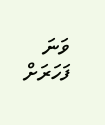ވަނަ ފަހަރަށް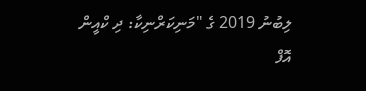ލިބުނު 2019 ގެ "މަނިކަރްނިކާ: ދި ކްއީން އޮފް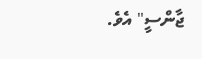ޖާންސީ" އެވެ.